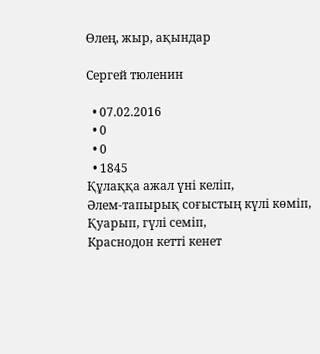Өлең, жыр, ақындар

Сергей тюленин

  • 07.02.2016
  • 0
  • 0
  • 1845
Құлаққа ажал үні келіп,
Әлем-тапырық соғыстың күлі көміп,
Қуарып, гүлі семіп,
Краснодон кетті кенет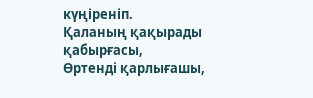күңіреніп.
Қаланың қақырады қабырғасы,
Өртенді қарлығашы,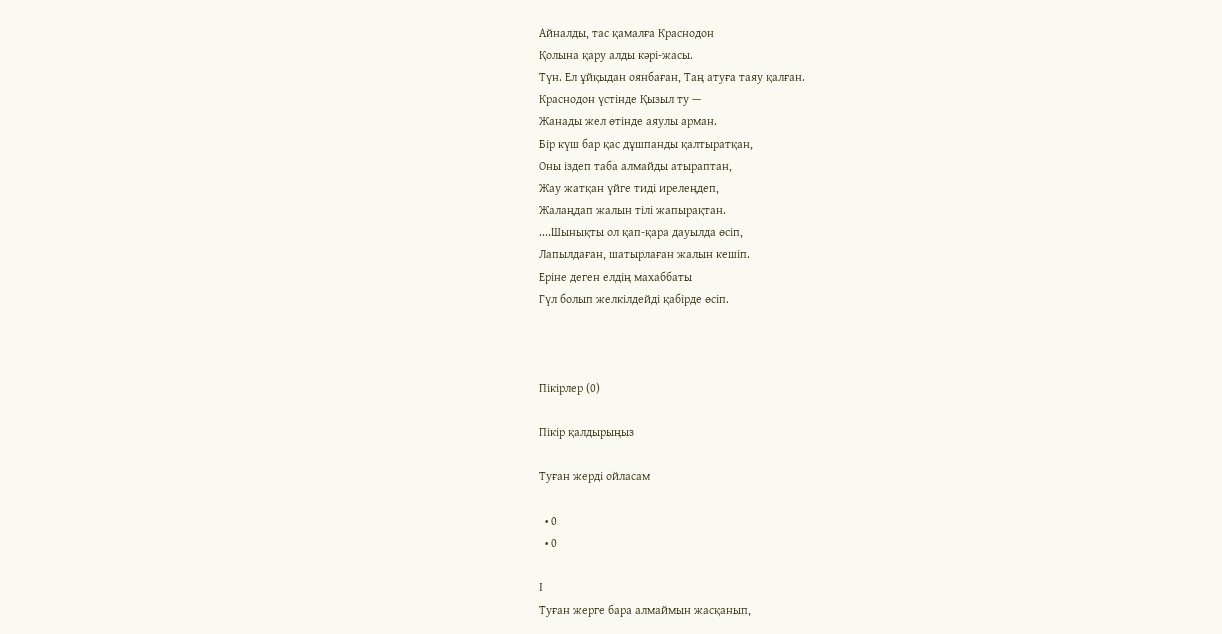Айналды, тас қамалға Краснодон
Қолына қару алды кәрі-жасы.
Түн. Ел ұйқыдан оянбаған, Таң атуға таяу қалған.
Краснодон үстінде Қызыл ту —
Жанады жел өтінде аяулы арман.
Бір күш бар қас дұшпанды қалтыратқан,
Оны іздеп таба алмайды атыраптан,
Жау жатқан үйге тиді ирелеңдеп,
Жалаңдап жалын тілі жапырақтан.
....Шынықты ол қап-қара дауылда өсіп,
Лапылдаған, шатырлаған жалын кешіп.
Еріне деген елдің махаббаты
Гүл болып желкілдейді қабірде өсіп.



Пікірлер (0)

Пікір қалдырыңыз

Туған жерді ойласам

  • 0
  • 0

I
Туған жерге бара алмаймын жасқанып,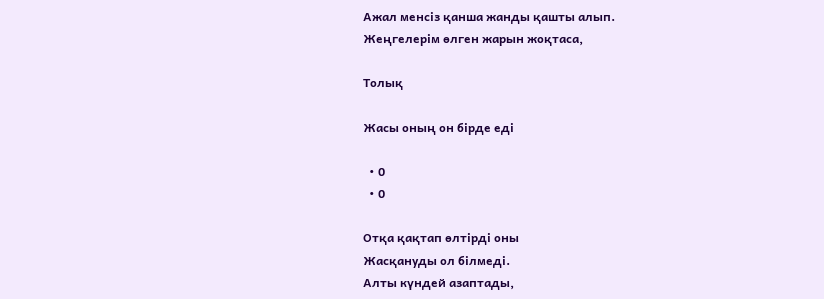Ажал менсіз қанша жанды қашты алып.
Жеңгелерім өлген жарын жоқтаса,

Толық

Жасы оның он бірде еді

  • 0
  • 0

Отқа қақтап өлтірді оны
Жасқануды ол білмеді.
Алты күндей азаптады,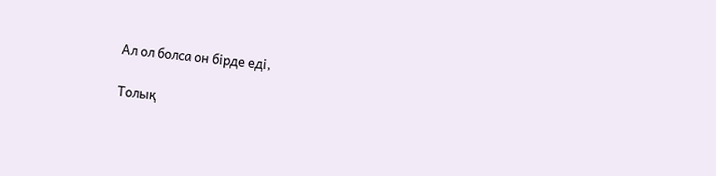Ал ол болса он бірде еді,

Толық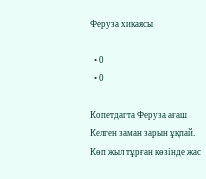Феруза хикаясы

  • 0
  • 0

Копетдагта Феруза ағаш
Келген заман зарын ұқпай.
Көп жыл тұрған көзінде жас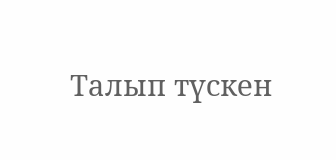Талып түскен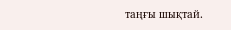таңғы шықтай.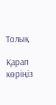Толық

Қарап көріңіз